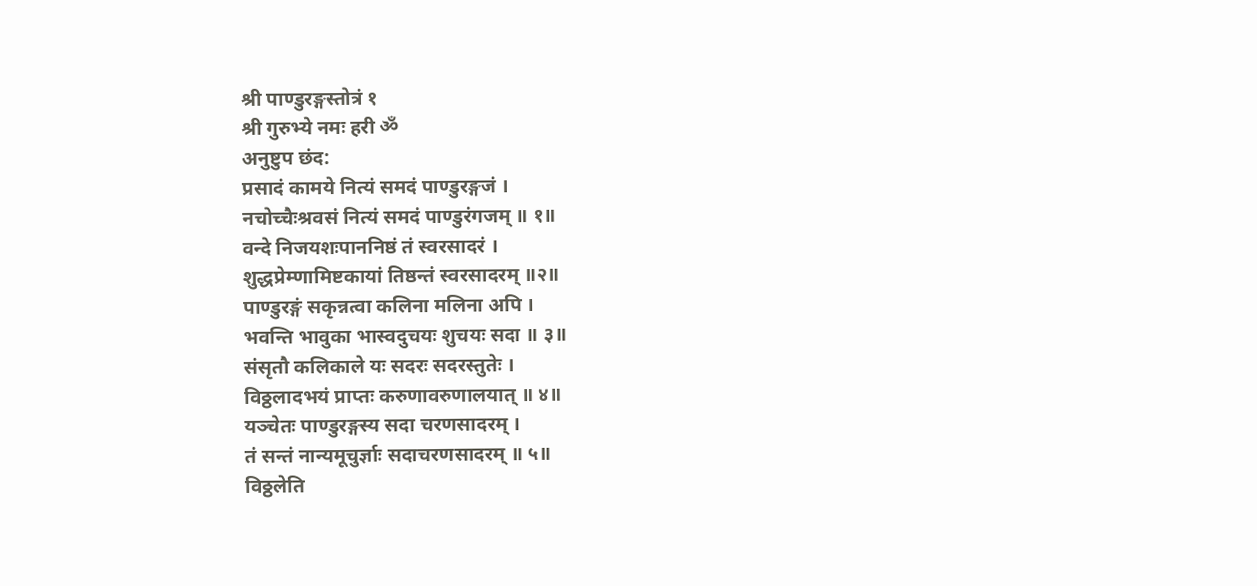श्री पाण्डुरङ्गस्तोत्रं १
श्री गुरुभ्ये नमः हरी ॐ
अनुष्टुप छंद:
प्रसादं कामये नित्यं समदं पाण्डुरङ्गजं ।
नचोच्चैःश्रवसं नित्यं समदं पाण्डुरंगजम् ॥ १॥
वन्दे निजयशःपाननिष्ठं तं स्वरसादरं ।
शुद्धप्रेम्णामिष्टकायां तिष्ठन्तं स्वरसादरम् ॥२॥
पाण्डुरङ्गं सकृन्नत्वा कलिना मलिना अपि ।
भवन्ति भावुका भास्वदुचयः शुचयः सदा ॥ ३॥
संसृतौ कलिकाले यः सदरः सदरस्तुतेः ।
विठ्ठलादभयं प्राप्तः करुणावरुणालयात् ॥ ४॥
यञ्चेतः पाण्डुरङ्गस्य सदा चरणसादरम् ।
तं सन्तं नान्यमूचुर्ज्ञाः सदाचरणसादरम् ॥ ५॥
विठ्ठलेति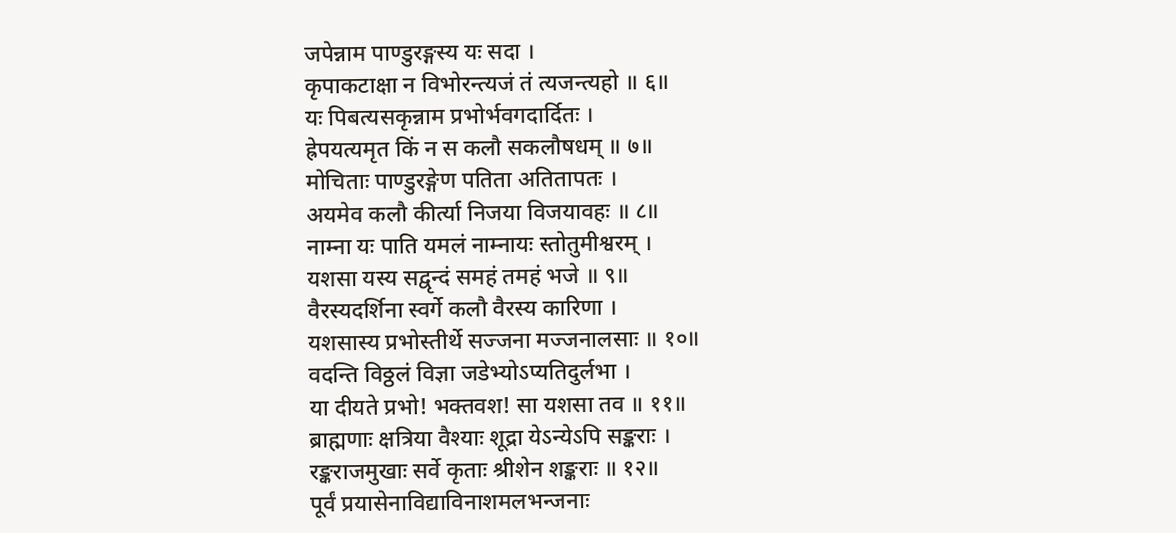जपेन्नाम पाण्डुरङ्गस्य यः सदा ।
कृपाकटाक्षा न विभोरन्त्यजं तं त्यजन्त्यहो ॥ ६॥
यः पिबत्यसकृन्नाम प्रभोर्भवगदार्दितः ।
ह्रेपयत्यमृत किं न स कलौ सकलौषधम् ॥ ७॥
मोचिताः पाण्डुरङ्गेण पतिता अतितापतः ।
अयमेव कलौ कीर्त्या निजया विजयावहः ॥ ८॥
नाम्ना यः पाति यमलं नाम्नायः स्तोतुमीश्वरम् ।
यशसा यस्य सद्वृन्दं समहं तमहं भजे ॥ ९॥
वैरस्यदर्शिना स्वर्गे कलौ वैरस्य कारिणा ।
यशसास्य प्रभोस्तीर्थे सज्जना मज्जनालसाः ॥ १०॥
वदन्ति विठ्ठलं विज्ञा जडेभ्योऽप्यतिदुर्लभा ।
या दीयते प्रभो! भक्तवश! सा यशसा तव ॥ ११॥
ब्राह्मणाः क्षत्रिया वैश्याः शूद्रा येऽन्येऽपि सङ्कराः ।
रङ्कराजमुखाः सर्वे कृताः श्रीशेन शङ्कराः ॥ १२॥
पूर्वं प्रयासेनाविद्याविनाशमलभन्जनाः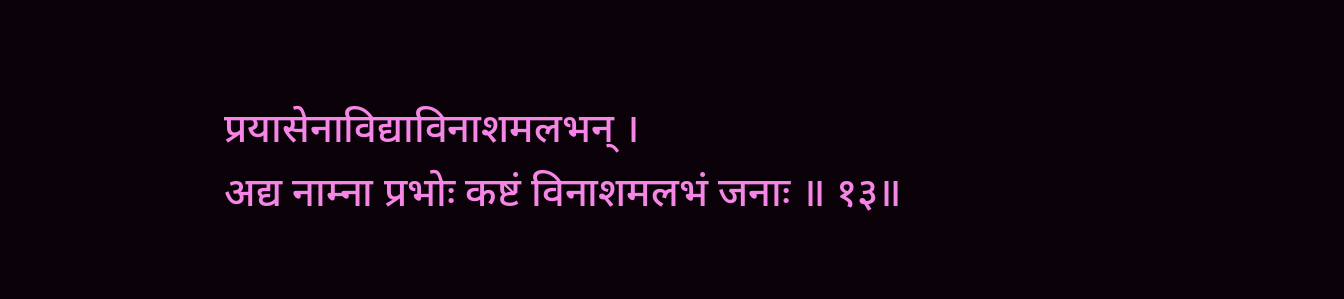प्रयासेनाविद्याविनाशमलभन् ।
अद्य नाम्ना प्रभोः कष्टं विनाशमलभं जनाः ॥ १३॥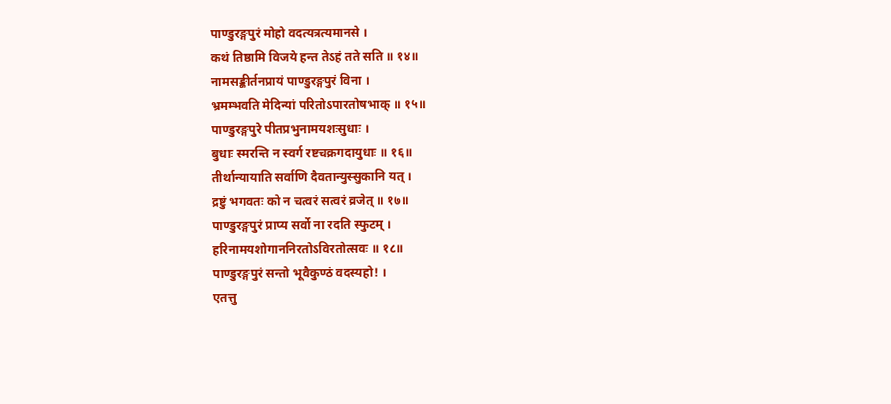पाण्डुरङ्गपुरं मोहो वदत्यत्रत्यमानसे ।
कथं तिष्ठामि विजये हन्त तेऽहं तते सति ॥ १४॥
नामसङ्कीर्तनप्रायं पाण्डुरङ्गपुरं विना ।
भ्रमम्भवति मेदिन्यां परितोऽपारतोषभाक् ॥ १५॥
पाण्डुरङ्गपुरे पीतप्रभुनामयशःसुधाः ।
बुधाः स्मरन्ति न स्वर्ग रष्टचक्रगदायुधाः ॥ १६॥
तीर्थान्यायाति सर्वाणि दैवतान्युस्सुकानि यत् ।
द्रष्टुं भगवतः को न चत्वरं सत्वरं व्रजेत् ॥ १७॥
पाण्डुरङ्गपुरं प्राप्य सर्वो ना रदति स्फुटम् ।
हरिनामयशोगाननिरतोऽविरतोत्सवः ॥ १८॥
पाण्डुरङ्गपुरं सन्तो भूवैकुण्ठं वदस्यहो! ।
एतत्तु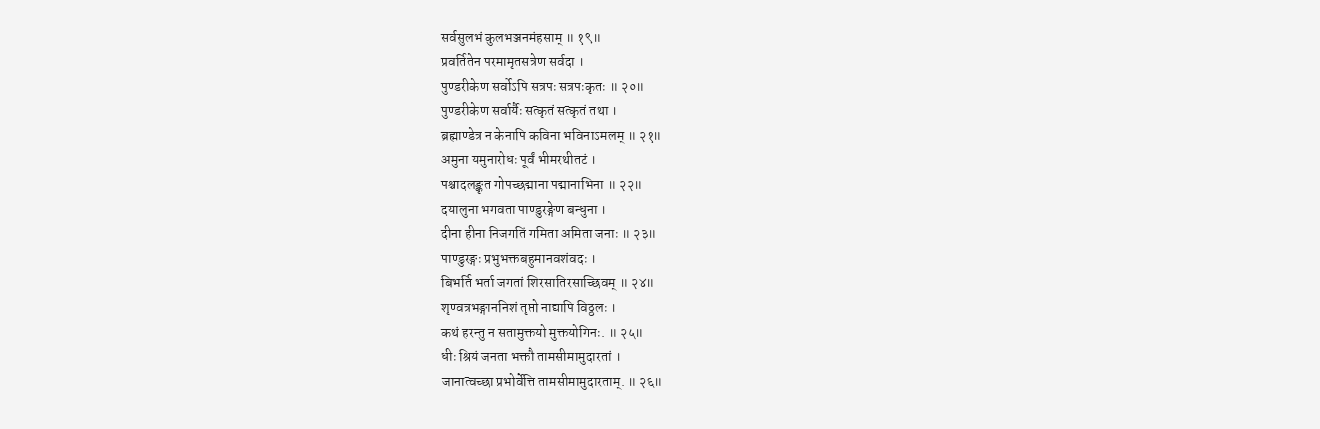सर्वसुलभं कुलभञ्जनमंहसाम् ॥ १९॥
प्रवर्तितेन परमामृतसत्रेण सर्वदा ।
पुण्डरीकेण सर्वोऽपि सत्रपः सत्रपःकृतः ॥ २०॥
पुण्डरीकेण सर्वार्यैः सत्कृतं सत्कृतं तथा ।
ब्रह्माण्डेत्र न केनापि कविना भविनाऽमलम् ॥ २१॥
अमुना यमुनारोधः पूर्वं भीमरथीतटं ।
पश्चादलङ्कृत गोपच्छद्माना पद्मानाभिना ॥ २२॥
दयालुना भगवता पाण्डुरङ्गेण बन्धुना ।
दीना हीना निजगतिं गमिता अमिता जनाः ॥ २३॥
पाण्डुरङ्गः प्रभुभक्तबहुमानवशंवदः ।
बिभर्ति भर्ता जगतां शिरसातिरसाच्छिवम् ॥ २४॥
शृण्वत्रभङ्गाननिशं तृप्तो नाद्यापि विठ्ठलः ।
कथं हरन्तु न सतामुक्तयो मुक्तयोगिनः. ॥ २५॥
धीः श्रियं जनता भक्तौ तामसीमामुदारतां ।
जानात्वच्छा प्रभोर्वेत्ति तामसीमामुदारताम्. ॥ २६॥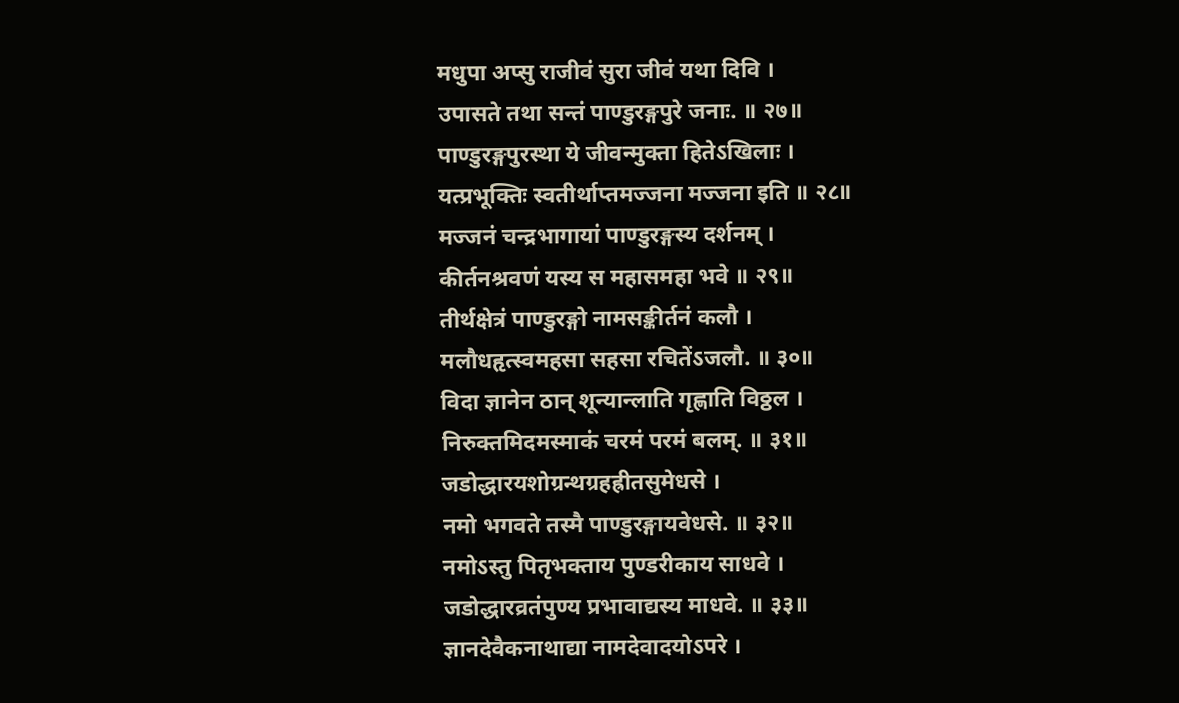मधुपा अप्सु राजीवं सुरा जीवं यथा दिवि ।
उपासते तथा सन्तं पाण्डुरङ्गपुरे जनाः. ॥ २७॥
पाण्डुरङ्गपुरस्था ये जीवन्मुक्ता हितेऽखिलाः ।
यत्प्रभूक्तिः स्वतीर्थाप्तमज्जना मज्जना इति ॥ २८॥
मज्जनं चन्द्रभागायां पाण्डुरङ्गस्य दर्शनम् ।
कीर्तनश्रवणं यस्य स महासमहा भवे ॥ २९॥
तीर्थक्षेत्रं पाण्डुरङ्गो नामसङ्कीर्तनं कलौ ।
मलौधहृत्स्वमहसा सहसा रचितेंऽजलौ. ॥ ३०॥
विदा ज्ञानेन ठान् शून्यान्लाति गृह्णाति विठ्ठल ।
निरुक्तमिदमस्माकं चरमं परमं बलम्. ॥ ३१॥
जडोद्धारयशोग्रन्थग्रहह्रीतसुमेधसे ।
नमो भगवते तस्मै पाण्डुरङ्गायवेधसे. ॥ ३२॥
नमोऽस्तु पितृभक्ताय पुण्डरीकाय साधवे ।
जडोद्धारव्रतंपुण्य प्रभावाद्यस्य माधवे. ॥ ३३॥
ज्ञानदेवैकनाथाद्या नामदेवादयोऽपरे ।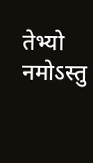तेभ्यो नमोऽस्तु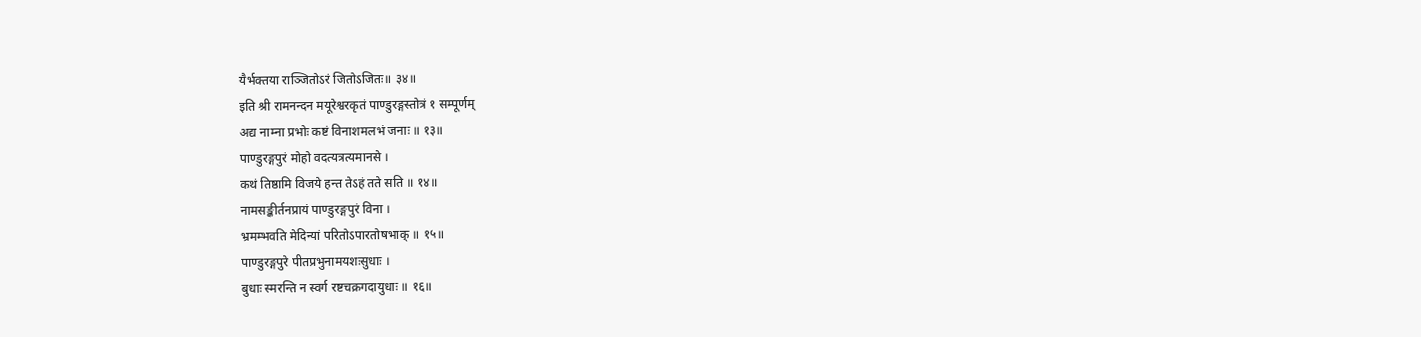यैर्भक्तया राञ्जितोऽरं जितोऽजितः॥ ३४॥
इति श्री रामनन्दन मयूरेश्वरकृतं पाण्डुरङ्गस्तोत्रं १ सम्पूर्णम्
अद्य नाम्ना प्रभोः कष्टं विनाशमलभं जनाः ॥ १३॥
पाण्डुरङ्गपुरं मोहो वदत्यत्रत्यमानसे ।
कथं तिष्ठामि विजये हन्त तेऽहं तते सति ॥ १४॥
नामसङ्कीर्तनप्रायं पाण्डुरङ्गपुरं विना ।
भ्रमम्भवति मेदिन्यां परितोऽपारतोषभाक् ॥ १५॥
पाण्डुरङ्गपुरे पीतप्रभुनामयशःसुधाः ।
बुधाः स्मरन्ति न स्वर्ग रष्टचक्रगदायुधाः ॥ १६॥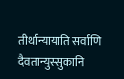तीर्थान्यायाति सर्वाणि दैवतान्युस्सुकानि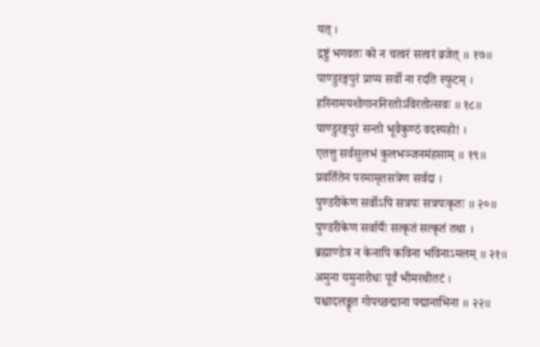यत् ।
द्रष्टुं भगवतः को न चत्वरं सत्वरं व्रजेत् ॥ १७॥
पाण्डुरङ्गपुरं प्राप्य सर्वो ना रदति स्फुटम् ।
हरिनामयशोगाननिरतोऽविरतोत्सवः ॥ १८॥
पाण्डुरङ्गपुरं सन्तो भूवैकुण्ठं वदस्यहो! ।
एतत्तु सर्वसुलभं कुलभञ्जनमंहसाम् ॥ १९॥
प्रवर्तितेन परमामृतसत्रेण सर्वदा ।
पुण्डरीकेण सर्वोऽपि सत्रपः सत्रपःकृतः ॥ २०॥
पुण्डरीकेण सर्वार्यैः सत्कृतं सत्कृतं तथा ।
ब्रह्माण्डेत्र न केनापि कविना भविनाऽमलम् ॥ २१॥
अमुना यमुनारोधः पूर्वं भीमरथीतटं ।
पश्चादलङ्कृत गोपच्छद्माना पद्मानाभिना ॥ २२॥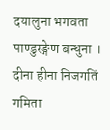दयालुना भगवता पाण्डुरङ्गेण बन्धुना ।
दीना हीना निजगतिं गमिता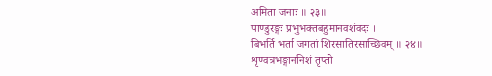अमिता जनाः ॥ २३॥
पाण्डुरङ्गः प्रभुभक्तबहुमानवशंवदः ।
बिभर्ति भर्ता जगतां शिरसातिरसाच्छिवम् ॥ २४॥
शृण्वत्रभङ्गाननिशं तृप्तो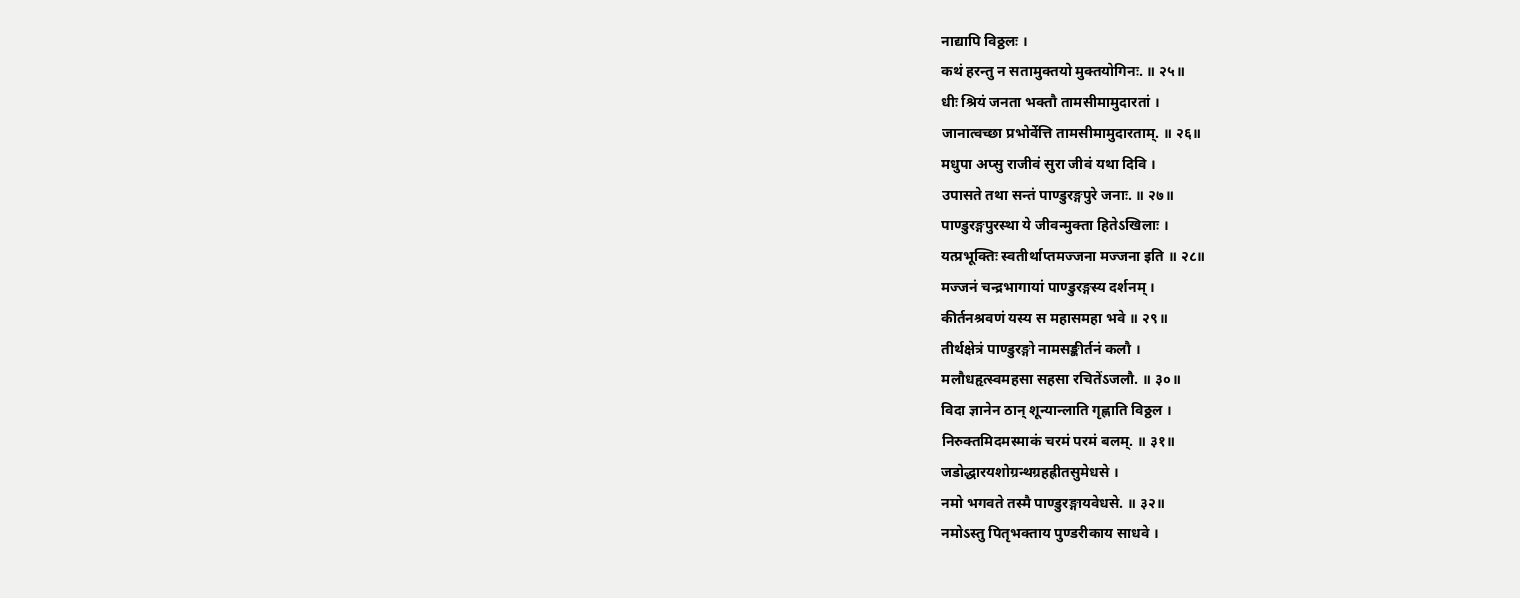नाद्यापि विठ्ठलः ।
कथं हरन्तु न सतामुक्तयो मुक्तयोगिनः. ॥ २५॥
धीः श्रियं जनता भक्तौ तामसीमामुदारतां ।
जानात्वच्छा प्रभोर्वेत्ति तामसीमामुदारताम्. ॥ २६॥
मधुपा अप्सु राजीवं सुरा जीवं यथा दिवि ।
उपासते तथा सन्तं पाण्डुरङ्गपुरे जनाः. ॥ २७॥
पाण्डुरङ्गपुरस्था ये जीवन्मुक्ता हितेऽखिलाः ।
यत्प्रभूक्तिः स्वतीर्थाप्तमज्जना मज्जना इति ॥ २८॥
मज्जनं चन्द्रभागायां पाण्डुरङ्गस्य दर्शनम् ।
कीर्तनश्रवणं यस्य स महासमहा भवे ॥ २९॥
तीर्थक्षेत्रं पाण्डुरङ्गो नामसङ्कीर्तनं कलौ ।
मलौधहृत्स्वमहसा सहसा रचितेंऽजलौ. ॥ ३०॥
विदा ज्ञानेन ठान् शून्यान्लाति गृह्णाति विठ्ठल ।
निरुक्तमिदमस्माकं चरमं परमं बलम्. ॥ ३१॥
जडोद्धारयशोग्रन्थग्रहह्रीतसुमेधसे ।
नमो भगवते तस्मै पाण्डुरङ्गायवेधसे. ॥ ३२॥
नमोऽस्तु पितृभक्ताय पुण्डरीकाय साधवे ।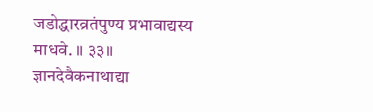जडोद्धारव्रतंपुण्य प्रभावाद्यस्य माधवे. ॥ ३३॥
ज्ञानदेवैकनाथाद्या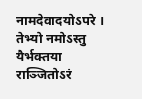नामदेवादयोऽपरे ।
तेभ्यो नमोऽस्तु यैर्भक्तया राञ्जितोऽरं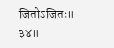जितोऽजितः॥ ३४॥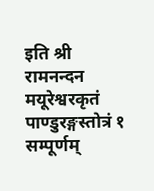इति श्री रामनन्दन मयूरेश्वरकृतं पाण्डुरङ्गस्तोत्रं १ सम्पूर्णम्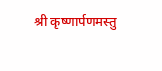श्री कृष्णार्पणमस्तु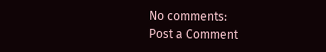No comments:
Post a Comment